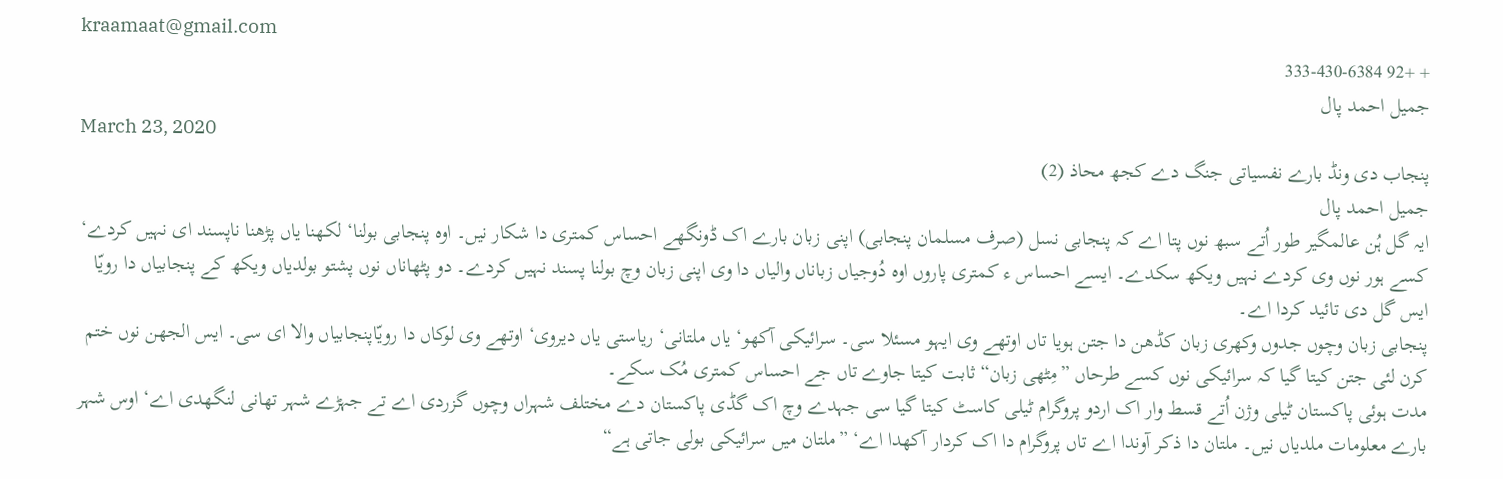kraamaat@gmail.com
+ +92 333-430-6384
جمیل احمد پال
March 23, 2020
پنجاب دی ونڈ بارے نفسیاتی جنگ دے کجھ محاذ (2)
جمیل احمد پال
ایہ گل ہُن عالمگیر طور اُتے سبھ نوں پتا اے کہ پنجابی نسل (صرف مسلمان پنجابی) اپنی زبان بارے اک ڈونگھے احساس کمتری دا شکار نیں۔ اوہ پنجابی بولنا‘ لکھنا یاں پڑھنا ناپسند ای نہیں کردے‘ کسے ہور نوں وی کردے نہیں ویکھ سکدے۔ ایسے احساس ء کمتری پاروں اوہ دُوجیاں زباناں والیاں دا وی اپنی زبان وچ بولنا پسند نہیں کردے۔ دو پٹھاناں نوں پشتو بولدیاں ویکھ کے پنجابیاں دا رویّا ایس گل دی تائید کردا اے۔
پنجابی زبان وچوں جدوں وکھری زبان کڈھن دا جتن ہویا تاں اوتھے وی ایہو مسئلا سی۔ سرائیکی آکھو‘ یاں ملتانی‘ ریاستی یاں دیروی‘ اوتھے وی لوکاں دا رویّاپنجابیاں والا ای سی۔ ایس الجھن نوں ختم کرن لئی جتن کیتا گیا کہ سرائیکی نوں کسے طرحاں ”مِٹھی زبان“ ثابت کیتا جاوے تاں جے احساس کمتری مُک سکے۔
مدت ہوئی پاکستان ٹیلی وژن اُتے قسط وار اک اردو پروگرام ٹیلی کاسٹ کیتا گیا سی جہدے وچ اک گڈی پاکستان دے مختلف شہراں وچوں گزردی اے تے جہڑے شہر تھانی لنگھدی اے‘ اوس شہر بارے معلومات ملدیاں نیں۔ ملتان دا ذکر آوندا اے تاں پروگرام دا اک کردار آکھدا اے‘ ”ملتان میں سرائیکی بولی جاتی ہے“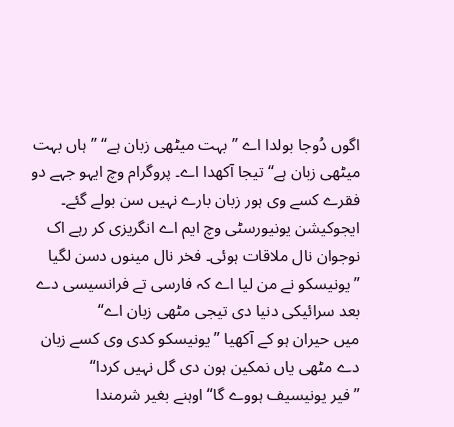اگوں دُوجا بولدا اے ”بہت میٹھی زبان ہے“ ”ہاں بہت میٹھی زبان ہے“ تیجا آکھدا اے۔ پروگرام وچ ایہو جہے دو فقرے کسے وی ہور زبان بارے نہیں سن بولے گئے۔
ایجوکیشن یونیورسٹی وچ ایم اے انگریزی کر رہے اک نوجوان نال ملاقات ہوئی۔ فخر نال مینوں دسن لگیا ”یونیسکو نے من لیا اے کہ فارسی تے فرانسیسی دے بعد سرائیکی دنیا دی تیجی مٹھی زبان اے“
میں حیران ہو کے آکھیا ”یونیسکو کدی وی کسے زبان دے مٹھی یاں نمکین ہون دی گل نہیں کردا“
”فیر یونیسیف ہووے گا“ اوہنے بغیر شرمندا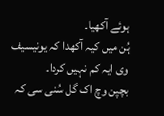ہوئے آکھیا۔
ہُن میں کیہ آکھدا کہ یونیسیف وی ایہ کم نہیں کردا۔
بچپن وچ اک گل سُنی سی کہ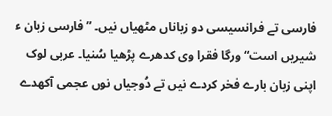فارسی تے فرانسیسی دو زباناں مٹھیاں نیں۔ ”فارسی زبان ء شیریں است“ ورگا فقرا وی کدھرے پڑھیا سُنیا۔ عربی لوک اپنی زبان بارے فخر کردے نیں تے دُوجیاں نوں عجمی آکھدے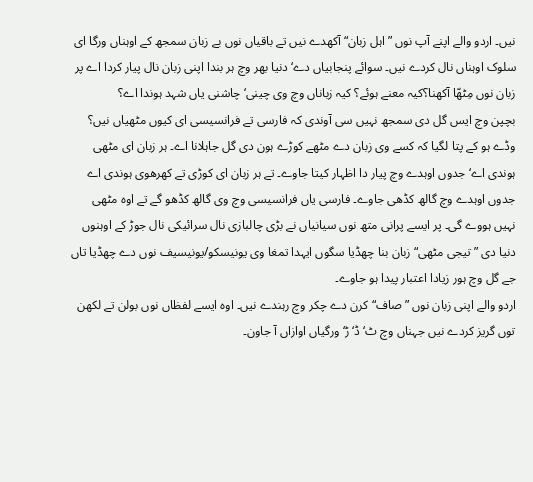نیں۔ اردو والے اپنے آپ نوں ”اہل زبان“ آکھدے نیں تے باقیاں نوں بے زبان سمجھ کے اوہناں ورگا ای سلوک اوہناں نال کردے نیں۔ سوائے پنجابیاں دے‘ دنیا بھر وچ ہر بندا اپنی زبان نال پیار کردا اے پر زبان نوں مِٹھّا آکھنا؟کیہ معنے ہوئے؟ کیہ زباناں وچ وی چینی‘ چاشنی یاں شہد ہوندا اے؟
بچپن وچ ایس گل دی سمجھ نہیں سی آوندی کہ فارسی تے فرانسیسی ای کیوں مٹھیاں نیں؟ وڈے ہو کے پتا لگیا کہ کسے وی زبان دے مٹھے کوڑے ہون دی گل جاہلانا اے۔ ہر زبان ای مٹھی ہوندی اے‘ جدوں اوہدے وچ پیار دا اظہار کیتا جاوے۔ تے ہر زبان ای کوڑی تے کھرھوی ہوندی اے جدوں اوہدے وچ گالھ کڈھی جاوے۔ فارسی یاں فرانسیسی وچ وی گالھ کڈھو گے تے اوہ مٹھی نہیں ہووے گی۔ پر ایسے پرانی متھ نوں سیانیاں نے بڑی چالبازی نال سرائیکی نال جوڑ کے اوہنوں دنیا دی ”تیجی مٹھی“ زبان بنا چھڈیا سگوں ایہدا تمغا وی یونیسکو/یونیسیف نوں دے چھڈیا تاں جے گل وچ ہور زیادا اعتبار پیدا ہو جاوے۔
اردو والے اپنی زبان نوں ”صاف“کرن دے چکر وچ رہندے نیں۔ اوہ ایسے لفظاں نوں بولن تے لکھن توں گریز کردے نیں جہناں وچ ٹ‘ ڈ‘ ڑ‘ ورگیاں اوازاں آ جاون۔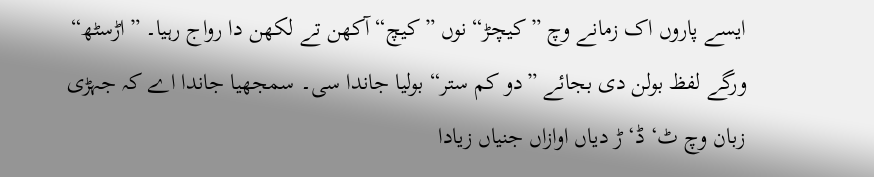ایسے پاروں اک زمانے وچ ”کیچڑ“ نوں ”کیچ“ آکھن تے لکھن دا رواج رہیا۔ ”اڑسٹھ“ ورگے لفظ بولن دی بجائے ”دو کم ستر“ بولیا جاندا سی۔ سمجھیا جاندا اے کہ جہڑی زبان وچ ٹ‘ ڈ‘ ڑ دیاں اوازاں جنیاں زیادا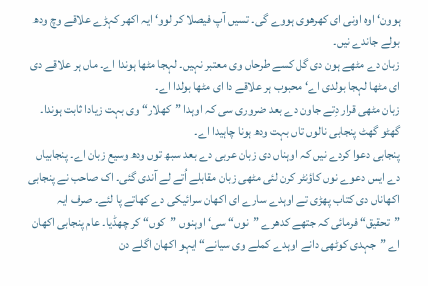ہوون‘ اوہ اونی ای کھرھوی ہووے گی۔ تسیں آپ فیصلا کر لوو‘ ایہ اکھر کہڑے علاقے وچ ودھ بولے جاندے نیں۔
زبان دے مٹھے ہون دی گل کسے طرحاں وی معتبر نہیں۔ لہجا مٹھا ہوندا اے۔ ماں ہر علاقے دی ای مٹھا لہجا بولدی اے‘ محبوب ہر علاقے دا ای مٹھا بولدا اے۔
زبان مٹھی قرار دِتے جاون دے بعد ضروری سی کہ اوہدا ”کھلار“ وی بہت زیادا ثابت ہوندا۔ گھٹو گھٹ پنجابی نالوں تاں بہت ودھ ہونا چاہیدا اے۔
پنجابی دعوا کردے نیں کہ اوہناں دی زبان عربی دے بعد سبھ توں ودھ وسیع زبان اے۔ پنجابیاں دے ایس دعوے نوں کاؤنٹر کرن لئی مٹھی زبان مقابلے اُتے لے آندی گئی۔ اک صاحب نے پنجابی اکھاناں دی کتاب پھڑی تے اوہدے سارے ای اکھان سرائیکی دے کھاتے پا لئے۔ صرف ایہ ”تحقیق“ فرمائی کہ جتھے کدھرے ”نوں“ سی‘ اوہنوں ”کوں“ کر چھڈیا۔ عام پنجابی اکھان اے ”جہدی کوٹھی دانے اوہدے کملے وی سیانے“ ایہو اکھان اگلے دن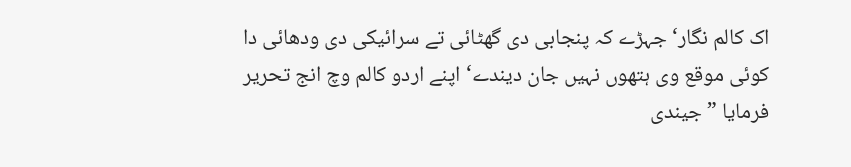اک کالم نگار‘ جہڑے کہ پنجابی دی گھٹائی تے سرائیکی دی ودھائی دا کوئی موقع وی ہتھوں نہیں جان دیندے‘ اپنے اردو کالم وچ انج تحریر فرمایا ”جیندی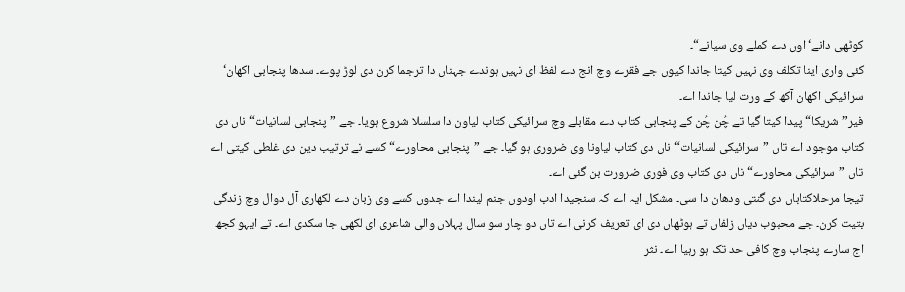کوٹھی دانے‘ اوں دے کملے وی سیانے“۔
کئی واری اینا تکلف وی نہیں کیتا جاندا کیوں جے فقرے وچ انج دے لفظ ای نہیں ہوندے جہناں دا ترجما کرن دی لوڑ پوے۔ سدھا پنجابی اکھان‘ سرائیکی اکھان آکھ کے ورت لیا جاندا اے۔
فیر”شریکا“ پیدا کیتا گیا تے چُن چُن کے پنجابی کتاب دے مقابلے وچ سرائیکی کتاب لیاون دا سلسلا شروع ہویا۔ جے ”پنجابی لسانیات“ ناں دی کتاب موجود اے تاں ”سرائیکی لسانیات“ ناں دی کتاب لیاونا وی ضروری ہو گیا۔ جے ”پنجابی محاورے“ کسے نے ترتیب دین دی غلطی کیتی اے تاں ”سرائیکی محاورے“ ناں دی کتاب وی فوری ضرورت بن گئی اے۔
تیجا مرحلاکتاباں دی گنتی ودھان دا سی۔ مشکل ایہ اے کہ سنجیدا ادب اودوں جنم لیندا اے جدوں کسے وی زبان دے لکھاری آل دوال وچ زندگی بتیت کرن۔ جے محبوب دیاں زلفاں تے ہوٹھاں دی ای تعریف کرنی اے تاں دو چار سو سال پہلاں والی شاعری ای لکھی جا سکدی اے۔ تے ایہو کجھ اج سارے پنجاب وچ کافی حد تک ہو رہیا اے۔ نثر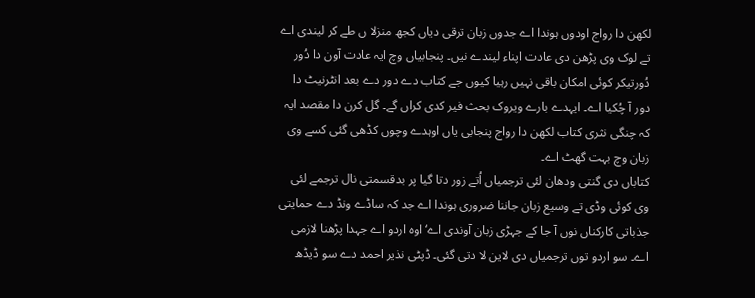لکھن دا رواج اودوں ہوندا اے جدوں زبان ترقی دیاں کجھ منزلا ں طے کر لیندی اے تے لوک وی پڑھن دی عادت اپناء لیندے نیں۔ پنجابیاں وچ ایہ عادت آون دا دُور دُورتیکر کوئی امکان باقی نہیں رہیا کیوں جے کتاب دے دور دے بعد انٹرنیٹ دا دور آ چُکیا اے۔ ایہدے بارے ویروک بحث فیر کدی کراں گے۔ گل کرن دا مقصد ایہ کہ چنگی نثری کتاب لکھن دا رواج پنجابی یاں اوہدے وچوں کڈھی گئی کسے وی زبان وچ بہت گھٹ اے۔
کتاباں دی گنتی ودھان لئی ترجمیاں اُتے زور دتا گیا پر بدقسمتی نال ترجمے لئی وی کوئی وڈی تے وسیع زبان جاننا ضروری ہوندا اے جد کہ ساڈے ونڈ دے حمایتی جذباتی کارکناں نوں آ جا کے جہڑی زبان آوندی اے‘ اوہ اردو اے جہدا پڑھنا لازمی اے۔ سو اردو توں ترجمیاں دی لاین لا دتی گئی۔ ڈپٹی نذیر احمد دے سو ڈیڈھ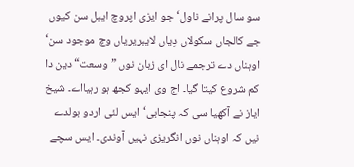سو سال پرانے ناول‘جو ایزی اپروچ ایبل سن کیوں جے کالجاں سکولاں دِیاں لایبریریاں وچ موجود سن‘ اوہناں دے ترجمے نال ای زبان نوں ”وسعت“ دین دا کم شروع کیتا گیا۔ اج وی ایہو کجھ ہو رہیااے۔ شیخ ایاز نے آکھیا سی کہ پنجابی‘ ایس لئی اردو بولدے نیں کہ اوہناں نوں انگریزی نہیں آوندی۔ ایس سچے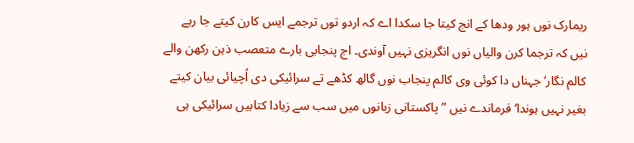ریمارک نوں ہور ودھا کے انج کیتا جا سکدا اے کہ اردو توں ترجمے ایس کارن کیتے جا رہے نیں کہ ترجما کرن والیاں نوں انگریزی نہیں آوندی۔ اج پنجابی بارے متعصب ذہن رکھن والے کالم نگار‘ جہناں دا کوئی وی کالم پنجاب نوں گالھ کڈھے تے سرائیکی دی اُچیائی بیان کیتے بغیر نہیں ہوندا‘ فرماندے نیں ”پاکستانی زبانوں میں سب سے زیادا کتابیں سرائیکی ہی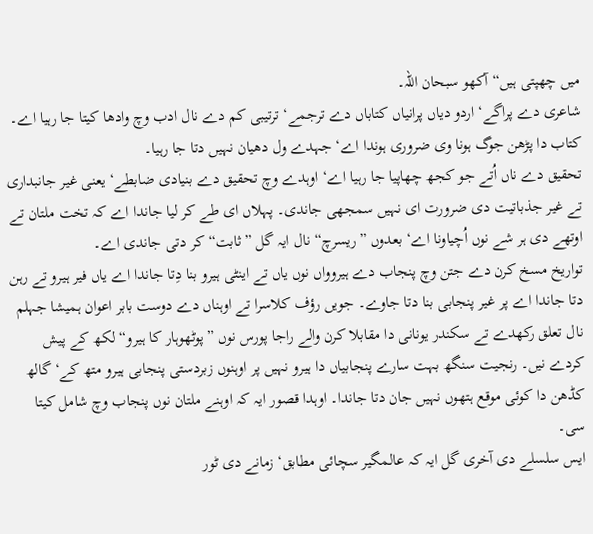میں چھپتی ہیں“ آکھو سبحان اللہ۔
شاعری دے پراگے‘ اردو دیاں پرانیاں کتاباں دے ترجمے‘ ترتیبی کم دے نال ادب وچ وادھا کیتا جا رہیا اے۔ کتاب دا پڑھن جوگ ہونا وی ضروری ہوندا اے‘ جہدے ول دھیان نہیں دتا جا رہیا۔
تحقیق دے ناں اُتے جو کجھ چھاپیا جا رہیا اے‘ اوہدے وچ تحقیق دے بنیادی ضابطے‘ یعنی غیر جانبداری تے غیر جذباتیت دی ضرورت ای نہیں سمجھی جاندی۔ پہلاں ای طے کر لیا جاندا اے کہ تخت ملتان تے اوتھے دی ہر شے نوں اُچیاونا اے‘ بعدوں ”ریسرچ“ نال ایہ گل ”ثابت“ کر دتی جاندی اے۔
تواریخ مسخ کرن دے جتن وچ پنجاب دے ہیروواں نوں یاں تے اینٹی ہیرو بنا دِتا جاندا اے یاں فیر ہیرو تے رہن دتا جاندا اے پر غیر پنجابی بنا دتا جاوے۔ جویں رؤف کلاسرا تے اوہناں دے دوست بابر اعوان ہمیشا جہلم نال تعلق رکھدے تے سکندر یونانی دا مقابلا کرن والے راجا پورس نوں ”پوٹھوہار کا ہیرو“ لکھ کے پیش کردے نیں۔ رنجیت سنگھ بہت سارے پنجابیاں دا ہیرو نہیں پر اوہنوں زبردستی پنجابی ہیرو متھ کے‘ گالھ کڈھن دا کوئی موقع ہتھوں نہیں جان دتا جاندا۔ اوہدا قصور ایہ کہ اوہنے ملتان نوں پنجاب وچ شامل کیتا سی۔
ایس سلسلے دی آخری گل ایہ کہ عالمگیر سچائی مطابق‘ زمانے دی ٹور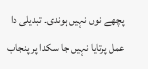پچھے نوں نہیں ہوندی۔ تبدیلی دا عمل پرتایا نہیں جا سکدا پر پنجاب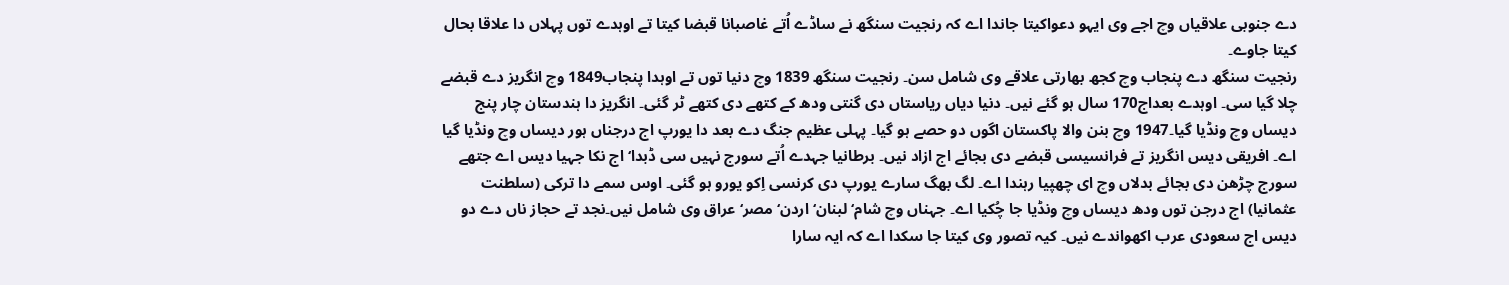دے جنوبی علاقیاں وچ اجے وی ایہو دعواکیتا جاندا اے کہ رنجیت سنگھ نے ساڈے اُتے غاصبانا قبضا کیتا تے اوہدے توں پہلاں دا علاقا بحال کیتا جاوے۔
رنجیت سنگھ دے پنجاب وچ کجھ بھارتی علاقے وی شامل سن۔ رنجیت سنگھ 1839 وچ دنیا توں تے اوہدا پنجاب1849 وچ انگریز دے قبضے چلا گیا سی۔ اوہدے بعداج170 سال ہو گئے نیں۔ دنیا دیاں ریاستاں دی گنتی ودھ کے کتھے دی کتھے ٹر گئی۔ انگریز دا ہندستان چار پنج دیساں وچ ونڈیا گیا۔1947 وچ بنن والا پاکستان اگوں دو حصے ہو گیا۔ پہلی عظیم جنگ دے بعد دا یورپ اج درجناں ہور دیساں وچ ونڈیا گیا اے۔ افریقی دیس انگریز تے فرانسیسی قبضے دی بجائے اج ازاد نیں۔ برطانیا جہدے اُتے سورج نہیں سی ڈبدا‘ اج نکا جہیا دیس اے جتھے سورج چڑھن دی بجائے بدلاں وچ ای چھپیا رہندا اے۔ لگ بھگ سارے یورپ دی کرنسی اِکو یورو ہو گئی۔ اوس سمے دا ترکی (سلطنت عثمانیا) اج درجن توں ودھ دیساں وچ ونڈیا جا چُکیا اے۔ جہناں وچ شام‘ لبنان‘ اردن‘ مصر‘ عراق وی شامل نیں۔نجد تے حجاز ناں دے دو دیس اج سعودی عرب اکھواندے نیں۔ کیہ تصور وی کیتا جا سکدا اے کہ ایہ سارا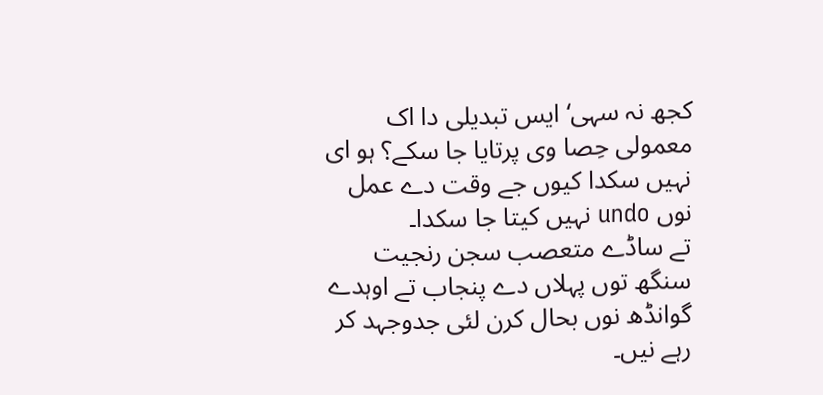کجھ نہ سہی‘ ایس تبدیلی دا اک معمولی حِصا وی پرتایا جا سکے؟ ہو ای نہیں سکدا کیوں جے وقت دے عمل نوں undo نہیں کیتا جا سکدا۔
تے ساڈے متعصب سجن رنجیت سنگھ توں پہلاں دے پنجاب تے اوہدے گوانڈھ نوں بحال کرن لئی جدوجہد کر رہے نیں۔